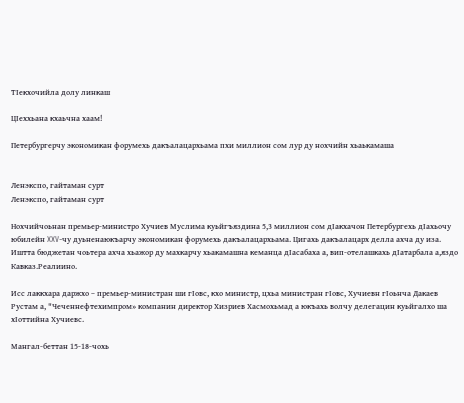ТIекхочийла долу линкаш

ЦIеххьана кхаьчна хаам!

Петербургерчу экономикан форумехь дакъалацархьама пхи миллион сом лур ду нохчийн хьаькамаша


Ленэкспо, гайтаман сурт
Ленэкспо, гайтаман сурт

Нохчийчоьнан премьер-министро Хучиев Муслима куьйгъяздина 5,3 миллион сом дIакхачон Петербургехь дIахьочу юбилейн XXV-чу дуьненаюкъарчу экономикан форумехь дакъалацархьама. Цигахь дакъалацарх делла ахча ду иза. Иштта бюджетан чоьтера ахча хьажор ду махкарчу хьакамашна кеманца дIасабаха а, вип-отелашкахь дIатарбала а,яздо Кавказ.Реалиино.

Исс лаккхара даржхо – премьер-министран ши гIовс, кхо министр, цхьа министран гIовс, Хучиевн гIоьнча Дакаев Рустам а, "Чеченнефтехимпром» компанин директор Хизриев Хасмохьмад а юкъахь волчу делегацин куьйгалхо ша хIоттийна Хучиевс.

Мангал-беттан 15-18-чохь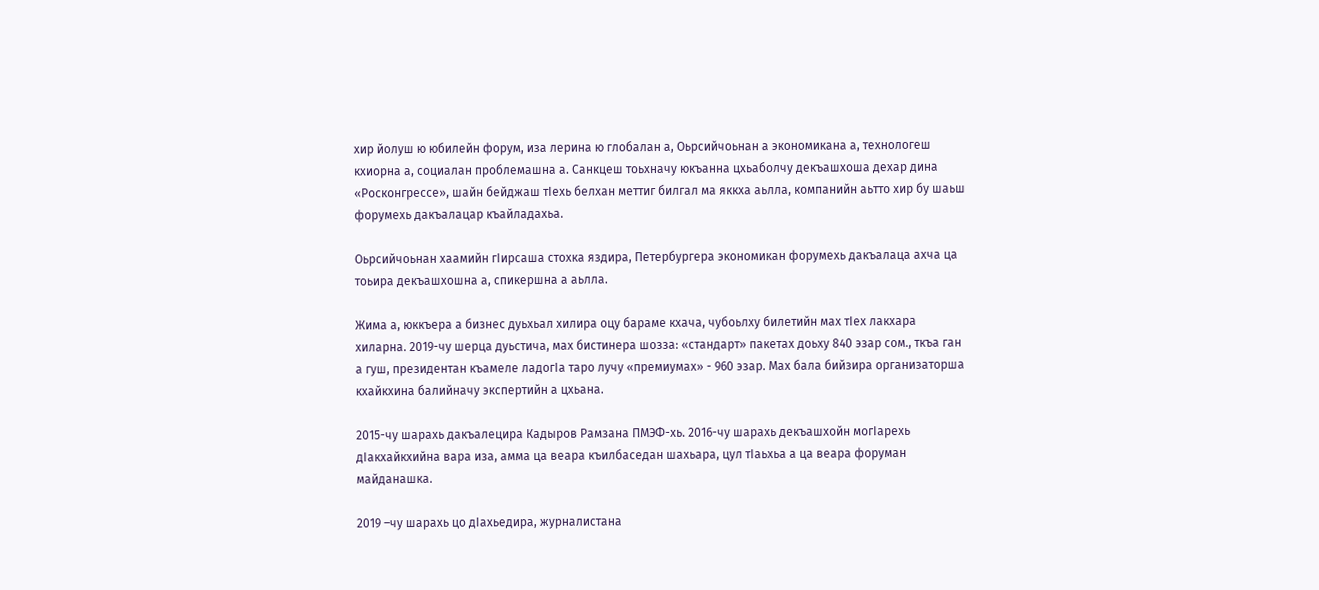хир йолуш ю юбилейн форум, иза лерина ю глобалан а, Оьрсийчоьнан а экономикана а, технологеш кхиорна а, социалан проблемашна а. Санкцеш тоьхначу юкъанна цхьаболчу декъашхоша дехар дина «Росконгрессе», шайн бейджаш тIехь белхан меттиг билгал ма яккха аьлла, компанийн аьтто хир бу шаьш форумехь дакъалацар къайладахьа.

Оьрсийчоьнан хаамийн гIирсаша стохка яздира, Петербургера экономикан форумехь дакъалаца ахча ца тоьира декъашхошна а, спикершна а аьлла.

Жима а, юккъера а бизнес дуьхьал хилира оцу бараме кхача, чубоьлху билетийн мах тIех лакхара хиларна. 2019-чу шерца дуьстича, мах бистинера шозза: «стандарт» пакетах доьху 840 эзар сом., ткъа ган а гуш, президентан къамеле ладогIа таро лучу «премиумах» - 960 эзар. Мах бала бийзира организаторша кхайкхина балийначу экспертийн а цхьана.

2015-чу шарахь дакъалецира Кадыров Рамзана ПМЭФ-хь. 2016-чу шарахь декъашхойн могIарехь дIакхайкхийна вара иза, амма ца веара къилбаседан шахьара, цул тIаьхьа а ца веара форуман майданашка.

2019 –чу шарахь цо дIахьедира, журналистана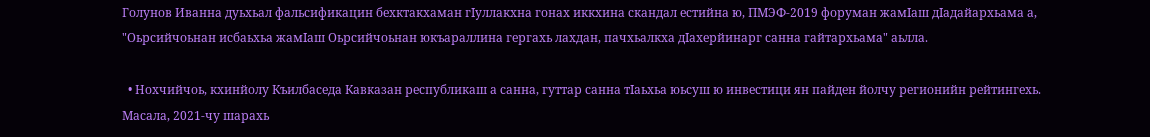Голунов Иванна дуьхьал фальсификацин бехктакхаман гIуллакхна гонах иккхина скандал естийна ю, ПМЭФ-2019 форуман жамIаш дIадайархьама а, "Оьрсийчоьнан исбаьхьа жамIаш Оьрсийчоьнан юкъараллина гергахь лахдан, пачхьалкха дIахерйинарг санна гайтархьама" аьлла.

  • Нохчийчоь, кхинйолу Къилбаседа Кавказан республикаш а санна, гуттар санна тIаьхьа юьсуш ю инвестици ян пайден йолчу регионийн рейтингехь. Масала, 2021-чу шарахь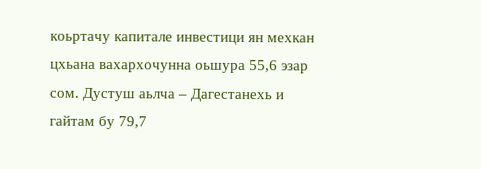коьртачу капитале инвестици ян мехкан цхьана вахархочунна оьшура 55,6 эзар сом. Дустуш аьлча – Дагестанехь и гайтам бу 79,7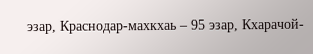эзар, Краснодар-махкхаь – 95 эзар, Кхарачой-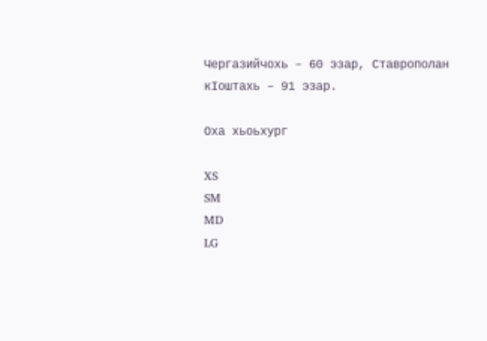Чергазийчохь – 60 эзар, Ставрополан кIоштахь – 91 эзар.

Оха хьоьхург

XS
SM
MD
LG